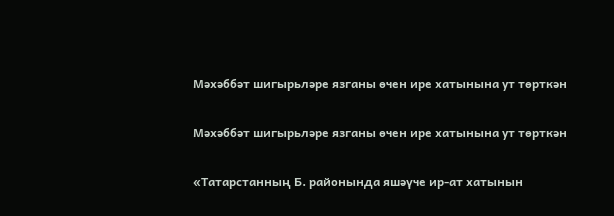Мәхәббәт шигырьләре язганы өчен ире хатынына ут төрткән

Мәхәббәт шигырьләре язганы өчен ире хатынына ут төрткән

«Татарстанның Б. районында яшәүче ир-ат хатынын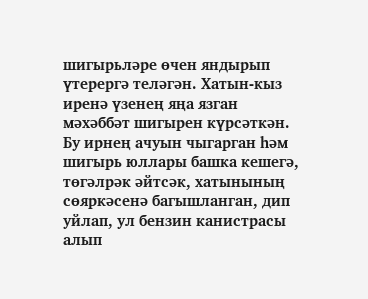шигырьләре өчен яндырып үтерергә теләгән. Хатын-кыз иренә үзенең яңа язган мәхәббәт шигырен күрсәткән. Бу ирнең ачуын чыгарган һәм шигырь юллары башка кешегә, төгәлрәк әйтсәк, хатынының сөяркәсенә багышланган, дип уйлап, ул бензин канистрасы алып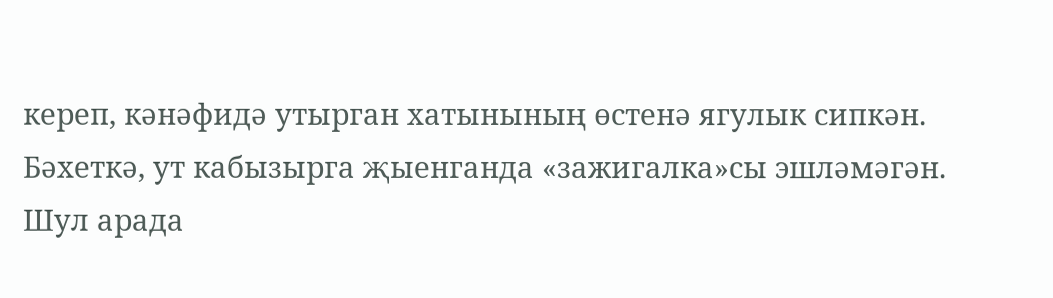кереп, кәнәфидә утырган хатынының өстенә ягулык сипкән. Бәхеткә, ут кабызырга җыенганда «зажигалка»сы эшләмәгән. Шул арада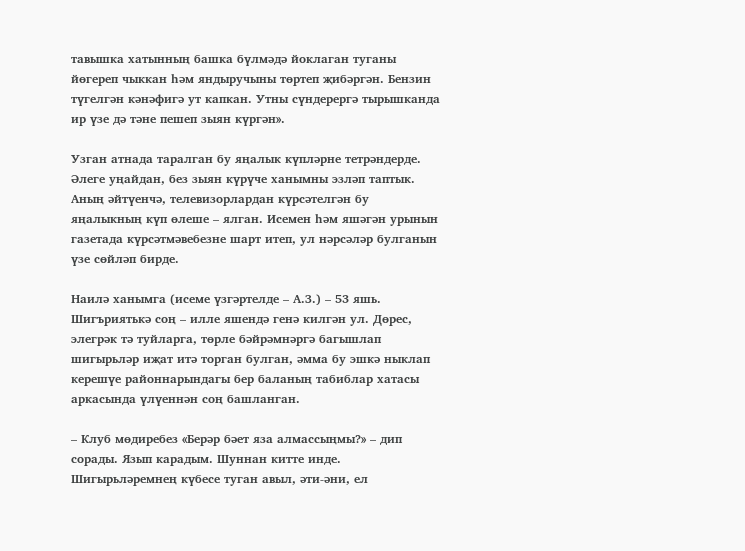тавышка хатынның башка бүлмәдә йоклаган туганы йөгереп чыккан һәм яндыручыны төртеп җибәргән. Бензин түгелгән кәнәфигә ут капкан. Утны сүндерергә тырышканда ир үзе дә тәне пешеп зыян күргән».

Узган атнада таралган бу яңалык күпләрне тетрәндерде. Әлеге уңайдан, без зыян күрүче ханымны эзләп таптык. Аның әйтүенчә, телевизорлардан күрсәтелгән бу яңалыкның күп өлеше – ялган. Исемен һәм яшәгән урынын газетада күрсәтмәвебезне шарт итеп, ул нәрсәләр булганын үзе сөйләп бирде.

Наилә ханымга (исеме үзгәртелде – А.З.) – 53 яшь. Шигъриятькә соң – илле яшендә генә килгән ул. Дөрес, элегрәк тә туйларга, төрле бәйрәмнәргә багышлап шигырьләр иҗат итә торган булган, әмма бу эшкә ныклап керешүе районнарындагы бер баланың табиблар хатасы аркасында үлүеннән соң башланган.

– Клуб мөдиребез «Берәр бәет яза алмассыңмы?» – дип сорады. Язып карадым. Шуннан китте инде. Шигырьләремнең күбесе туган авыл, әти-әни, ел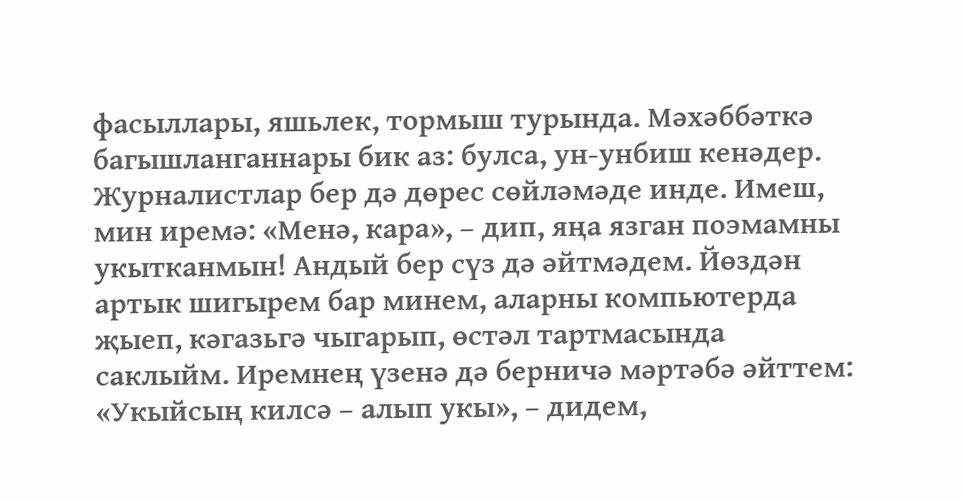фасыллары, яшьлек, тормыш турында. Мәхәббәткә багышланганнары бик аз: булса, ун-унбиш кенәдер. Журналистлар бер дә дөрес сөйләмәде инде. Имеш, мин иремә: «Менә, кара», – дип, яңа язган поэмамны укытканмын! Андый бер сүз дә әйтмәдем. Йөздән артык шигырем бар минем, аларны компьютерда җыеп, кәгазьгә чыгарып, өстәл тартмасында саклыйм. Иремнең үзенә дә берничә мәртәбә әйттем: «Укыйсың килсә – алып укы», – дидем,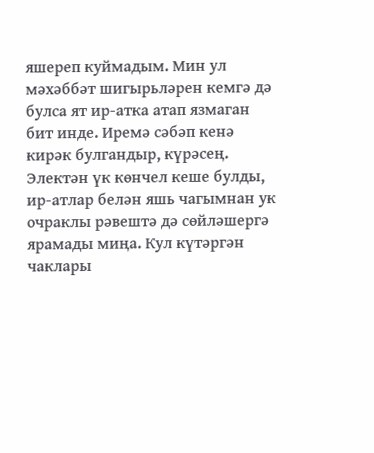яшереп куймадым. Мин ул мәхәббәт шигырьләрен кемгә дә булса ят ир-атка атап язмаган бит инде. Иремә сәбәп кенә кирәк булгандыр, күрәсең. Электән үк көнчел кеше булды, ир-атлар белән яшь чагымнан ук очраклы рәвештә дә сөйләшергә ярамады миңа. Кул күтәргән чаклары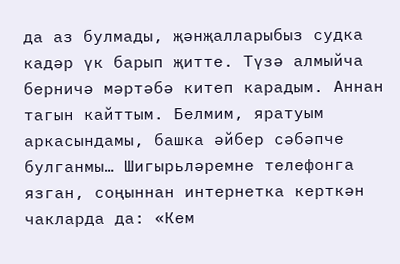да аз булмады, җәнҗалларыбыз судка кадәр үк барып җитте. Түзә алмыйча берничә мәртәбә китеп карадым. Аннан тагын кайттым. Белмим, яратуым аркасындамы, башка әйбер сәбәпче булганмы… Шигырьләремне телефонга язган, соңыннан интернетка керткән чакларда да: «Кем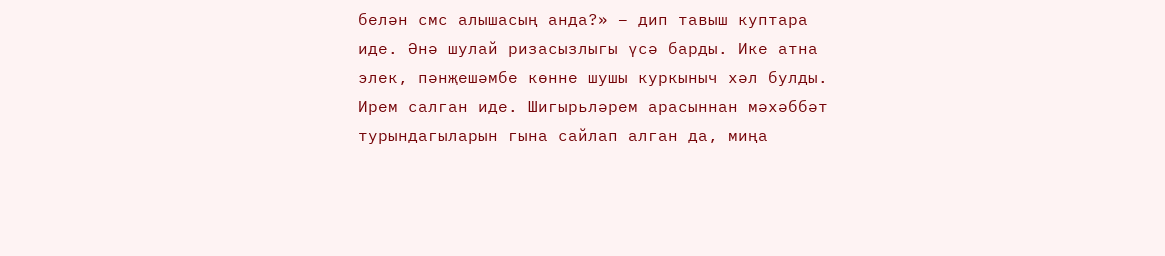белән смс алышасың анда?» – дип тавыш куптара иде. Әнә шулай ризасызлыгы үсә барды. Ике атна элек, пәнҗешәмбе көнне шушы куркыныч хәл булды. Ирем салган иде. Шигырьләрем арасыннан мәхәббәт турындагыларын гына сайлап алган да, миңа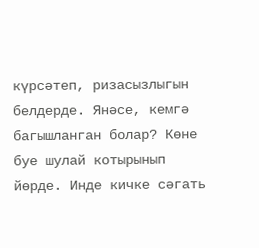күрсәтеп, ризасызлыгын белдерде. Янәсе, кемгә багышланган болар? Көне буе шулай котырынып йөрде. Инде кичке сәгать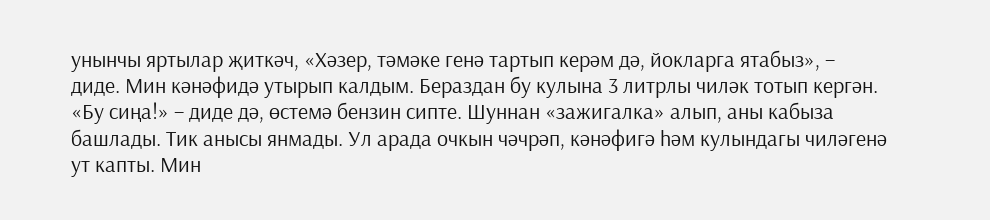унынчы яртылар җиткәч, «Хәзер, тәмәке генә тартып керәм дә, йокларга ятабыз», – диде. Мин кәнәфидә утырып калдым. Бераздан бу кулына 3 литрлы чиләк тотып кергән. «Бу сиңа!» – диде дә, өстемә бензин сипте. Шуннан «зажигалка» алып, аны кабыза башлады. Тик анысы янмады. Ул арада очкын чәчрәп, кәнәфигә һәм кулындагы чиләгенә ут капты. Мин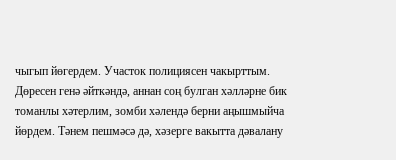чыгып йөгердем. Участок полициясен чакырттым. Дөресен генә әйткәндә, аннан соң булган хәлләрне бик томанлы хәтерлим, зомби хәлендә берни аңышмыйча йөрдем. Тәнем пешмәсә дә, хәзерге вакытта дәвалану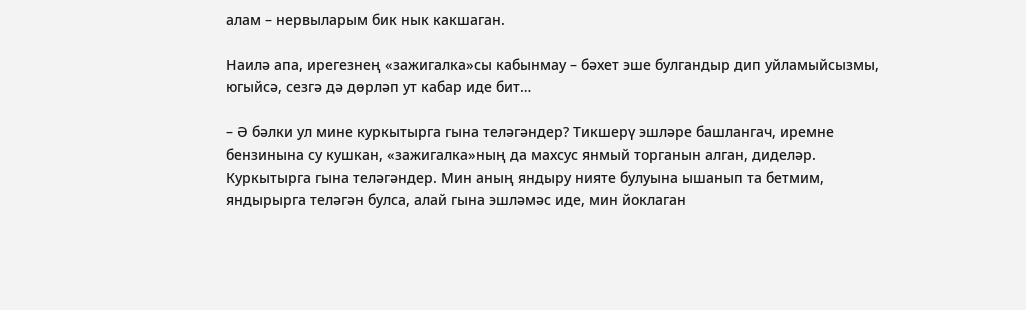алам – нервыларым бик нык какшаган.

Наилә апа, ирегезнең «зажигалка»сы кабынмау – бәхет эше булгандыр дип уйламыйсызмы, югыйсә, сезгә дә дөрләп ут кабар иде бит…

– Ә бәлки ул мине куркытырга гына теләгәндер? Тикшерү эшләре башлангач, иремне бензинына су кушкан, «зажигалка»ның да махсус янмый торганын алган, диделәр. Куркытырга гына теләгәндер. Мин аның яндыру нияте булуына ышанып та бетмим, яндырырга теләгән булса, алай гына эшләмәс иде, мин йоклаган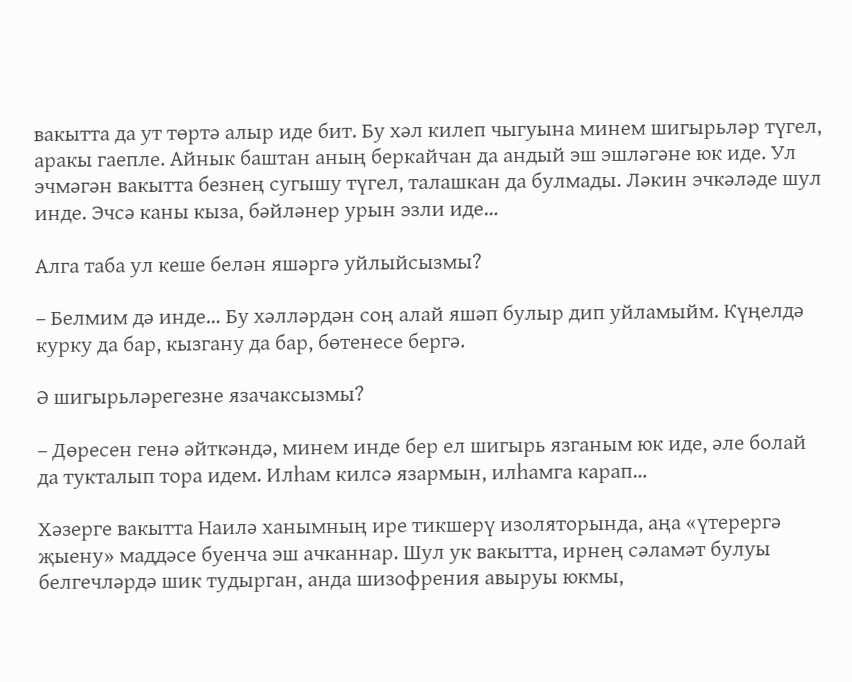вакытта да ут төртә алыр иде бит. Бу хәл килеп чыгуына минем шигырьләр түгел, аракы гаепле. Айнык баштан аның беркайчан да андый эш эшләгәне юк иде. Ул эчмәгән вакытта безнең сугышу түгел, талашкан да булмады. Ләкин эчкәләде шул инде. Эчсә каны кыза, бәйләнер урын эзли иде…

Алга таба ул кеше белән яшәргә уйлыйсызмы?

– Белмим дә инде… Бу хәлләрдән соң алай яшәп булыр дип уйламыйм. Күңелдә курку да бар, кызгану да бар, бөтенесе бергә.

Ә шигырьләрегезне язачаксызмы?

– Дөресен генә әйткәндә, минем инде бер ел шигырь язганым юк иде, әле болай да тукталып тора идем. Илһам килсә язармын, илһамга карап…

Хәзерге вакытта Наилә ханымның ире тикшерү изоляторында, аңа «үтерергә җыену» маддәсе буенча эш ачканнар. Шул ук вакытта, ирнең сәламәт булуы белгечләрдә шик тудырган, анда шизофрения авыруы юкмы,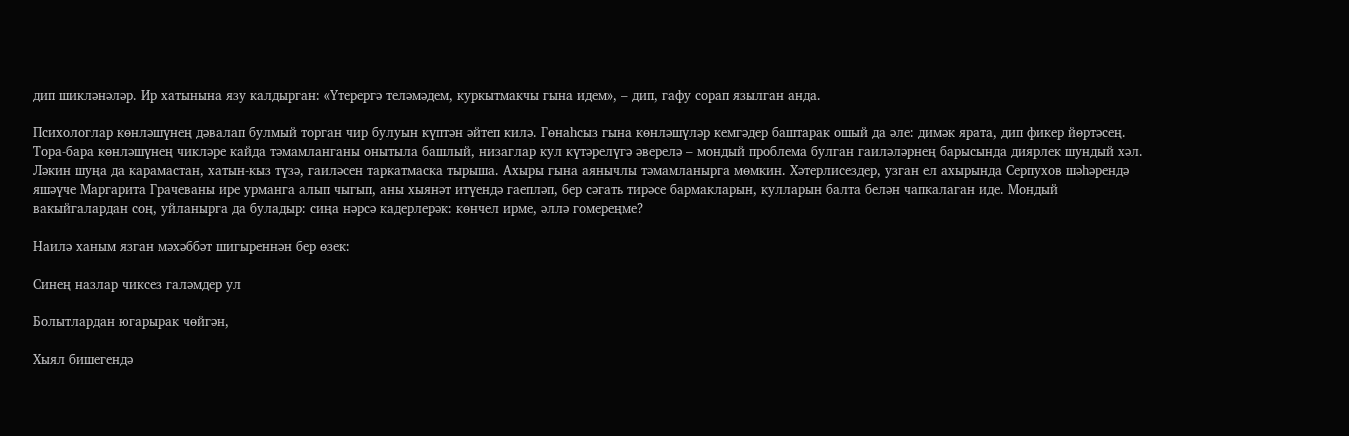дип шикләнәләр. Ир хатынына язу калдырган: «Үтерергә теләмәдем, куркытмакчы гына идем», – дип, гафу сорап язылган анда.

Психологлар көнләшүнең дәвалап булмый торган чир булуын күптән әйтеп килә. Гөнаһсыз гына көнләшүләр кемгәдер баштарак ошый да әле: димәк ярата, дип фикер йөртәсең. Тора-бара көнләшүнең чикләре кайда тәмамланганы онытыла башлый, низаглар кул күтәрелүгә әверелә – мондый проблема булган гаиләләрнең барысында диярлек шундый хәл. Ләкин шуңа да карамастан, хатын-кыз түзә, гаиләсен таркатмаска тырыша. Ахыры гына аянычлы тәмамланырга мөмкин. Хәтерлисездер, узган ел ахырында Серпухов шәһәрендә яшәүче Маргарита Грачеваны ире урманга алып чыгып, аны хыянәт итүендә гаепләп, бер сәгать тирәсе бармакларын, кулларын балта белән чапкалаган иде. Мондый вакыйгалардан соң, уйланырга да буладыр: сиңа нәрсә кадерлерәк: көнчел ирме, әллә гомереңме?

Наилә ханым язган мәхәббәт шигыреннән бер өзек:

Синең назлар чиксез галәмдер ул

Болытлардан югарырак чөйгән,

Хыял бишегендә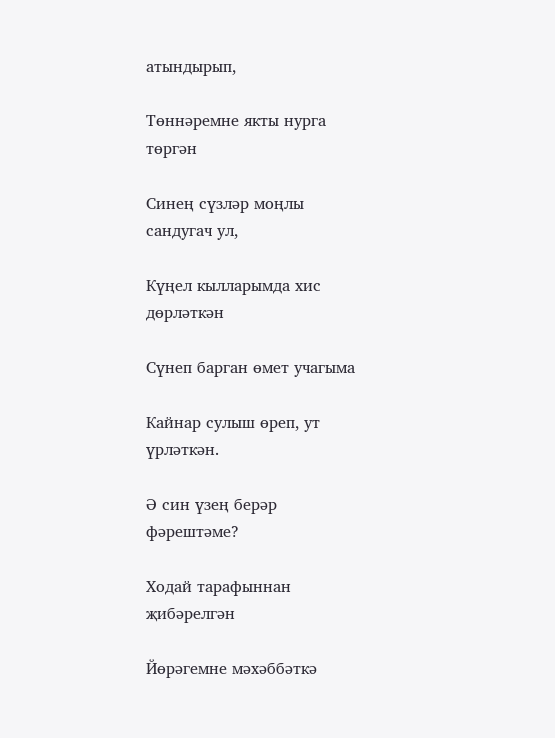атындырып,

Төннәремне якты нурга төргән

Синең сүзләр моңлы сандугач ул,

Күңел кылларымда хис дөрләткән

Сүнеп барган өмет учагыма

Кайнар сулыш өреп, ут үрләткән.

Ә син үзең берәр фәрештәме?

Ходай тарафыннан җибәрелгән

Йөрәгемне мәхәббәткә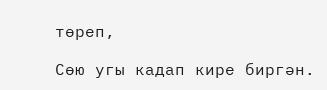төреп,

Сөю угы кадап кире биргән.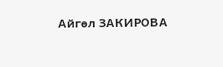Айгөл ЗАКИРОВА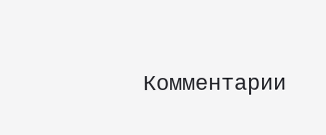Комментарии